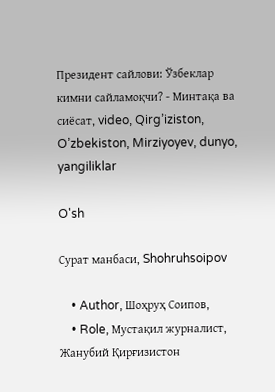Президент сайлови: Ўзбеклар кимни сайламоқчи? - Минтақа ва сиёсат, video, Qirg’iziston, O’zbekiston, Mirziyoyev, dunyo, yangiliklar

O'sh

Сурат манбаси, Shohruhsoipov

    • Author, Шоҳруҳ Соипов,
    • Role, Мустақил журналист, Жанубий Қирғизистон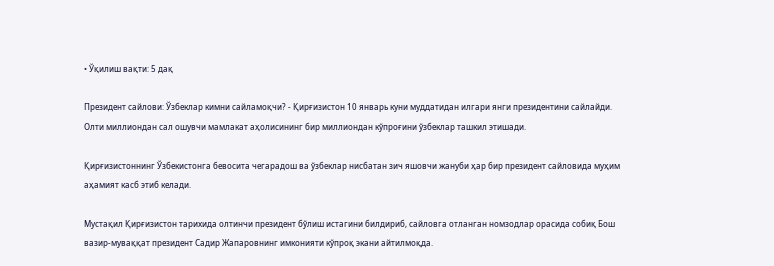• Ўқилиш вақти: 5 дақ

Президент сайлови: Ўзбеклар кимни сайламоқчи? - Қирғизистон 10 январь куни муддатидан илгари янги президентини сайлайди. Олти миллиондан сал ошувчи мамлакат аҳолисининг бир миллиондан кўпроғини ўзбеклар ташкил этишади.

Қирғизистоннинг Ўзбекистонга бевосита чегарадош ва ўзбеклар нисбатан зич яшовчи жануби ҳар бир президент сайловида муҳим аҳамият касб этиб келади.

Мустақил Қирғизистон тарихида олтинчи президент бўлиш истагини билдириб, сайловга отланган номзодлар орасида собиқ Бош вазир-муваққат президент Садир Жапаровнинг имконияти кўпроқ экани айтилмоқда.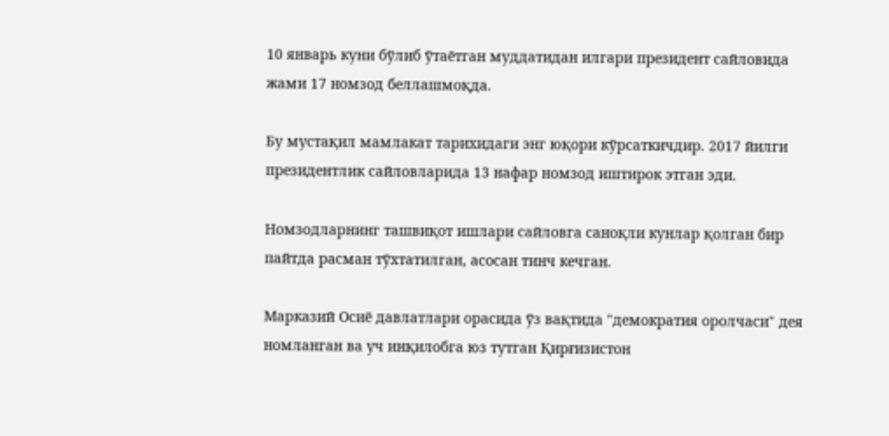10 январь куни бўлиб ўтаётган муддатидан илгари президент сайловида жами 17 номзод беллашмоқда.

Бу мустақил мамлакат тарихидаги энг юқори кўрсаткичдир. 2017 йилги президентлик сайловларида 13 нафар номзод иштирок этган эди.

Номзодларнинг ташвиқот ишлари сайловга саноқли кунлар қолган бир пайтда расман тўхтатилган, асосан тинч кечган.

Марказий Осиё давлатлари орасида ўз вақтида "демократия оролчаси" дея номланган ва уч инқилобга юз тутган Қирғизистон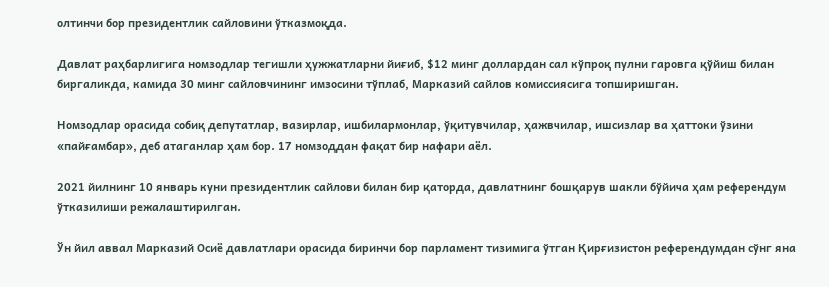олтинчи бор президентлик сайловини ўтказмоқда.

Давлат раҳбарлигига номзодлар тегишли ҳужжатларни йиғиб, $12 минг доллардан сал кўпроқ пулни гаровга қўйиш билан биргаликда, камида 30 минг сайловчининг имзосини тўплаб, Марказий сайлов комиссиясига топширишган.

Номзодлар орасида собиқ депутатлар, вазирлар, ишбилармонлар, ўқитувчилар, ҳажвчилар, ишсизлар ва ҳаттоки ўзини «пайғамбар», деб атаганлар ҳам бор. 17 номзоддан фақат бир нафари аёл.

2021 йилнинг 10 январь куни президентлик сайлови билан бир қаторда, давлатнинг бошқарув шакли бўйича ҳам референдум ўтказилиши режалаштирилган.

Ўн йил аввал Марказий Осиё давлатлари орасида биринчи бор парламент тизимига ўтган Қирғизистон референдумдан сўнг яна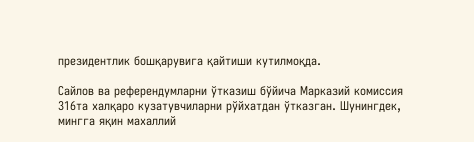президентлик бошқарувига қайтиши кутилмоқда.

Сайлов ва референдумларни ўтказиш бўйича Марказий комиссия 316та халқаро кузатувчиларни рўйхатдан ўтказган. Шунингдек, мингга яқин махаллий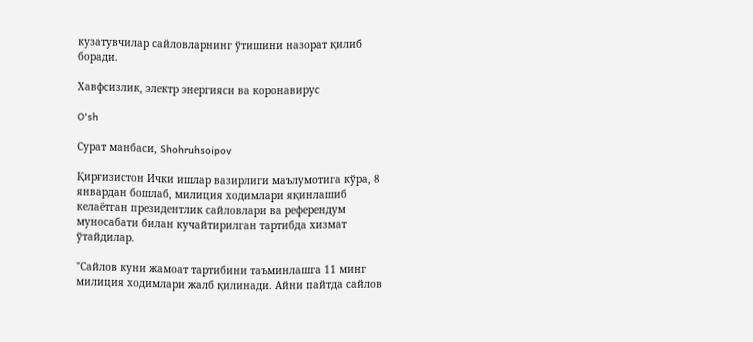кузатувчилар сайловларнинг ўтишини назорат қилиб боради.

Хавфсизлик, электр энергияси ва коронавирус

O'sh

Сурат манбаси, Shohruhsoipov

Қирғизистон Ички ишлар вазирлиги маълумотига кўра, 8 январдан бошлаб, милиция ходимлари яқинлашиб келаётган президентлик сайловлари ва референдум муносабати билан кучайтирилган тартибда хизмат ўтайдилар.

"Сайлов куни жамоат тартибини таъминлашга 11 минг милиция ходимлари жалб қилинади. Айни пайтда сайлов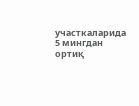участкаларида 5 мингдан ортиқ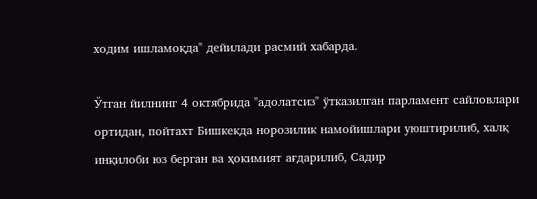ходим ишламоқда" дейилади расмий хабарда.

Ўтган йилнинг 4 октябрида "адолатсиз" ўтказилган парламент сайловлари ортидан, пойтахт Бишкекда норозилик намойишлари уюштирилиб, халқ инқилоби юз берган ва ҳокимият ағдарилиб, Садир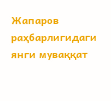Жапаров раҳбарлигидаги янги муваққат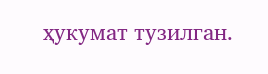ҳукумат тузилган.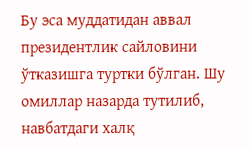Бу эса муддатидан аввал президентлик сайловини ўтказишга туртки бўлган. Шу омиллар назарда тутилиб, навбатдаги халқ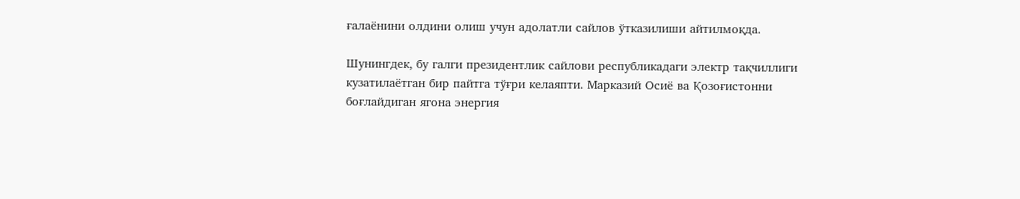ғалаёнини олдини олиш учун адолатли сайлов ўтказилиши айтилмоқда.

Шунингдек, бу галги президентлик сайлови республикадаги электр тақчиллиги кузатилаётган бир пайтга тўғри келаяпти. Марказий Осиё ва Қозоғистонни боғлайдиган ягона энергия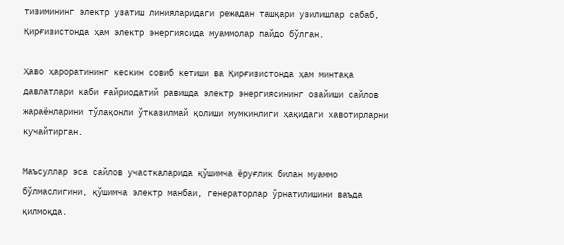тизимининг электр узатиш линияларидаги режадан ташқари узилишлар сабаб, Қирғизистонда ҳам электр энергиясида муаммолар пайдо бўлган.

Ҳаво ҳароратининг кескин совиб кетиши ва Қирғизистонда ҳам минтақа давлатлари каби ғайриодатий равишда электр энергиясининг озайиши сайлов жараёнларини тўлақонли ўтказилмай қолиши мумкинлиги ҳақидаги хавотирларни кучайтирган.

Маъсуллар эса сайлов участкаларида қўшимча ёруғлик билан муаммо бўлмаслигини, қўшимча электр манбаи, генераторлар ўрнатилишини ваъда қилмоқда.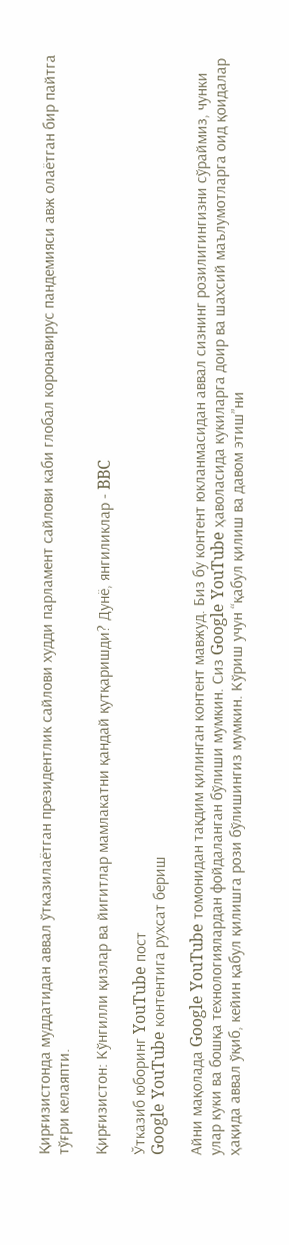Қирғизистонда муддатидан аввал ўтказилаётган президентлик сайлови худди парламент сайлови каби глобал коронавирус пандемияси авж олаётган бир пайтга тўғри келаяпти.

Қирғизистон: Кўнгилли қизлар ва йигитлар мамлакатни қандай қутқаришди? Дунё, янгиликлар - BBC

Ўтказиб юборинг YouTube пост
Google YouTube контентига рухсат бериш

Айни мақолада Google YouTube томонидан тақдим қилинган контент мавжуд. Биз бу контент юкланмасидан аввал сизнинг розилигингизни сўраймиз, чунки улар куки ва бошқа технологиялардан фойдаланган бўлиши мумкин. Сиз Google YouTube ҳаволасида кукиларга доир ва шахсий маълумотларга оид қоидалар ҳақида аввал ўқиб, кейин қабул қилишга рози бўлишингиз мумкин. Кўриш учун “қабул қилиш ва давом этиш”ни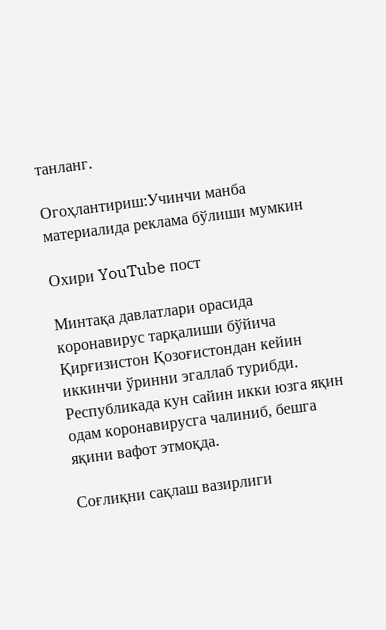танланг.

Огоҳлантириш:Учинчи манба материалида реклама бўлиши мумкин

Охири YouTube пост

Минтақа давлатлари орасида коронавирус тарқалиши бўйича Қирғизистон Қозоғистондан кейин иккинчи ўринни эгаллаб турибди. Республикада кун сайин икки юзга яқин одам коронавирусга чалиниб, бешга яқини вафот этмоқда.

Соғлиқни сақлаш вазирлиги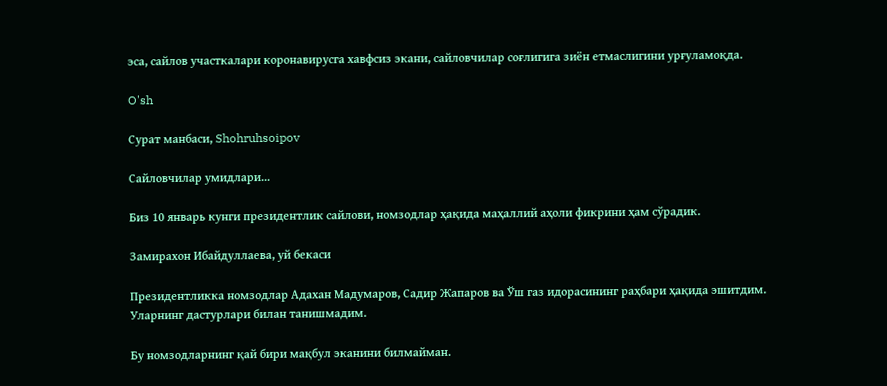эса, сайлов участкалари коронавирусга хавфсиз экани, сайловчилар соғлигига зиён етмаслигини урғуламоқда.

O'sh

Сурат манбаси, Shohruhsoipov

Сайловчилар умидлари...

Биз 10 январь кунги президентлик сайлови, номзодлар ҳақида маҳаллий аҳоли фикрини ҳам сўрадик.

Замирахон Ибайдуллаева, уй бекаси

Президентликка номзодлар Адахан Мадумаров, Садир Жапаров ва Ўш газ идорасининг раҳбари ҳақида эшитдим. Уларнинг дастурлари билан танишмадим.

Бу номзодларнинг қай бири мақбул эканини билмайман.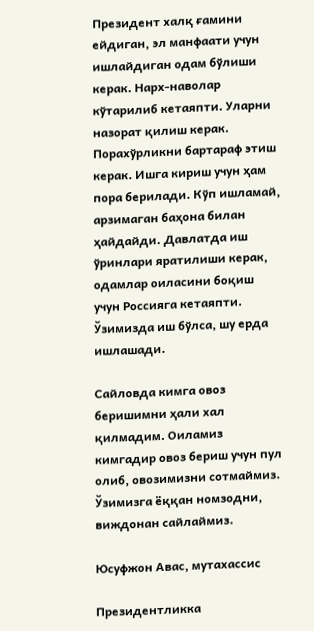Президент халқ ғамини ейдиган, эл манфаати учун ишлайдиган одам бўлиши керак. Нарх-наволар кўтарилиб кетаяпти. Уларни назорат қилиш керак. Порахўрликни бартараф этиш керак. Ишга кириш учун ҳам пора берилади. Кўп ишламай, арзимаган баҳона билан ҳайдайди. Давлатда иш ўринлари яратилиши керак, одамлар оиласини боқиш учун Россияга кетаяпти. Ўзимизда иш бўлса, шу ерда ишлашади.

Сайловда кимга овоз беришимни ҳали хал қилмадим. Оиламиз кимгадир овоз бериш учун пул олиб, овозимизни сотмаймиз. Ўзимизга ёққан номзодни, виждонан сайлаймиз.

Юсуфжон Авас, мутахассис

Президентликка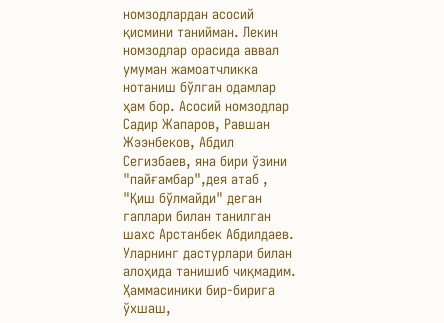номзодлардан асосий қисмини танийман. Лекин номзодлар орасида аввал умуман жамоатчликка нотаниш бўлган одамлар ҳам бор. Асосий номзодлар Садир Жапаров, Равшан Жээнбеков, Абдил Сегизбаев, яна бири ўзини "пайғамбар",дея атаб , "Қиш бўлмайди" деган гаплари билан танилган шахс Арстанбек Абдилдаев. Уларнинг дастурлари билан алоҳида танишиб чиқмадим. Ҳаммасиники бир-бирига ўхшаш,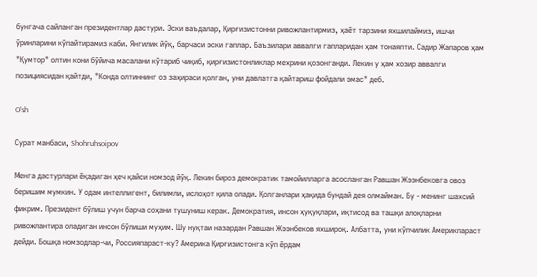бунгача сайланган президентлар дастури. Эски ваъдалар, Қирғизистонни ривожлантирмиз, ҳаёт тарзини яхшилаймиз, ишчи ўринларини кўпайтирамиз каби. Янгилик йўқ, барчаси эски гаплар. Баъзилари аввалги гапларидан ҳам тонаяпти. Садир Жапаров ҳам "Қумтор" олтин кони бўйича масалани кўтариб чиқиб, қирғизистонликлар мехрини қозонганди. Лекин у ҳам хозир аввалги позициясидан қайтди, "Конда олтиннинг оз заҳираси қолган, уни давлатга қайтариш фойдали эмас" деб.

O'sh

Сурат манбаси, Shohruhsoipov

Менга дастурлари ёқадиган ҳеч қайси номзод йўқ. Лекин бироз демократик тамойилларга асосланган Равшан Жээнбековга овоз беришим мумкин. У одам интеллигент, билимли, ислоҳот қила олади. Қолганлари ҳақида бундай дея олмайман. Бу - менинг шахсий фикрим. Президент бўлиш учун барча соҳани тушуниш керак. Демократия, инсон ҳуқуқлари, иқтисод ва ташқи алоқларни ривожлантира оладиган инсон бўлиши муҳим. Шу нуқтаи назардан Равшан Жээнбеков яхшироқ. Албатта, уни кўпчилик Америкпараст дейди. Бошқа номзодлар-чи, Россияпараст-ку? Америка Қирғизистонга кўп ёрдам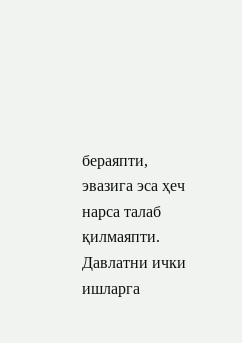бераяпти, эвазига эса ҳеч нарса талаб қилмаяпти. Давлатни ички ишларга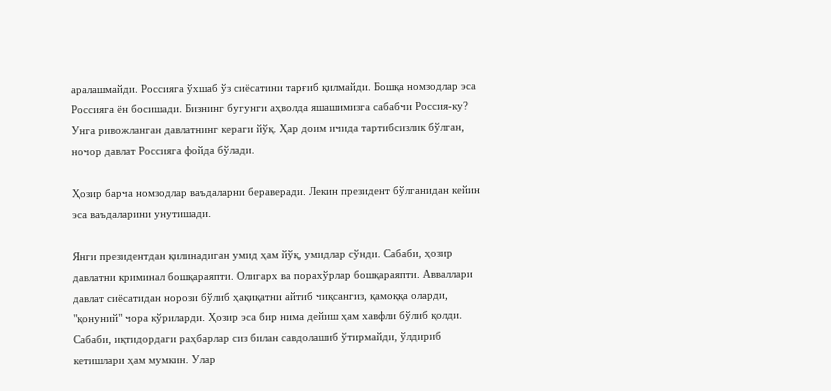аралашмайди. Россияга ўхшаб ўз сиёсатини тарғиб қилмайди. Бошқа номзодлар эса Россияга ён босишади. Бизнинг бугунги аҳволда яшашимизга сабабчи Россия-ку? Унга ривожланган давлатнинг кераги йўқ. Ҳар доим ичида тартибсизлик бўлган, ночор давлат Россияга фойда бўлади.

Ҳозир барча номзодлар ваъдаларни бераверади. Лекин президент бўлганидан кейин эса ваъдаларини унутишади.

Янги президентдан қилинадиган умид ҳам йўқ, умидлар сўнди. Сабаби, ҳозир давлатни криминал бошқараяпти. Олигарх ва порахўрлар бошқараяпти. Авваллари давлат сиёсатидан норози бўлиб ҳақиқатни айтиб чиқсангиз, қамоққа оларди, "қонуний" чора кўриларди. Ҳозир эса бир нима дейиш ҳам хавфли бўлиб қолди. Сабаби, иқтидордаги раҳбарлар сиз билан савдолашиб ўтирмайди, ўлдириб кетишлари ҳам мумкин. Улар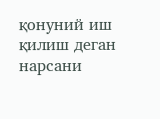қонуний иш қилиш деган нарсани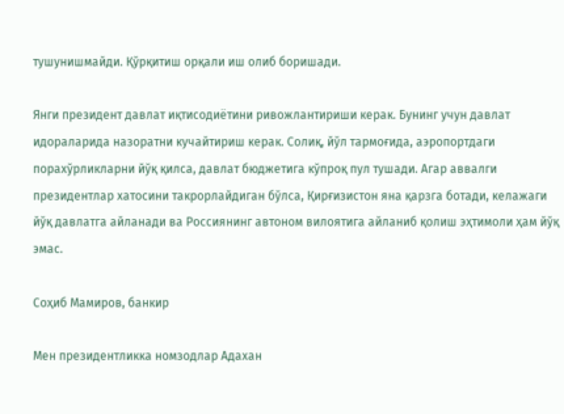тушунишмайди. Қўрқитиш орқали иш олиб боришади.

Янги президент давлат иқтисодиётини ривожлантириши керак. Бунинг учун давлат идораларида назоратни кучайтириш керак. Солиқ, йўл тармоғида, аэропортдаги порахўрликларни йўқ қилса, давлат бюджетига кўпроқ пул тушади. Агар аввалги президентлар хатосини такрорлайдиган бўлса, Қирғизистон яна қарзга ботади, келажаги йўқ давлатга айланади ва Россиянинг автоном вилоятига айланиб қолиш эҳтимоли ҳам йўқ эмас.

Соҳиб Мамиров, банкир

Мен президентликка номзодлар Адахан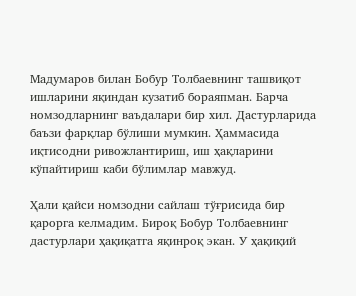Мадумаров билан Бобур Толбаевнинг ташвиқот ишларини яқиндан кузатиб бораяпман. Барча номзодларнинг ваъдалари бир хил. Дастурларида баъзи фарқлар бўлиши мумкин. Ҳаммасида иқтисодни ривожлантириш, иш ҳақларини кўпайтириш каби бўлимлар мавжуд.

Ҳали қайси номзодни сайлаш тўғрисида бир қарорга келмадим. Бироқ Бобур Толбаевнинг дастурлари ҳақиқатга яқинроқ экан. У ҳақиқий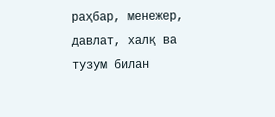раҳбар, менежер, давлат, халқ ва тузум билан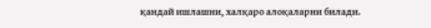қандай ишлашни, халқаро алоқаларни билади.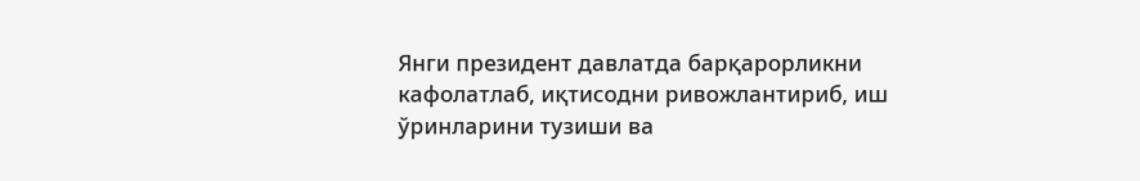Янги президент давлатда барқарорликни кафолатлаб, иқтисодни ривожлантириб, иш ўринларини тузиши ва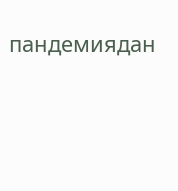пандемиядан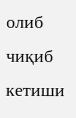олиб чиқиб кетиши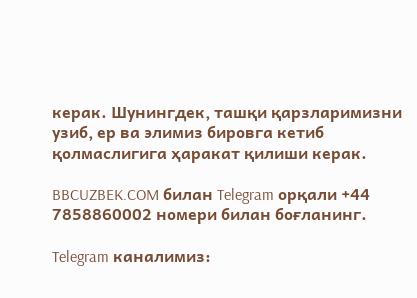керак. Шунингдек, ташқи қарзларимизни узиб, ер ва элимиз бировга кетиб қолмаслигига ҳаракат қилиши керак.

BBCUZBEK.COM билан Telegram орқали +44 7858860002 номери билан боғланинг.

Telegram каналимиз: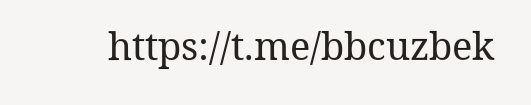https://t.me/bbcuzbek